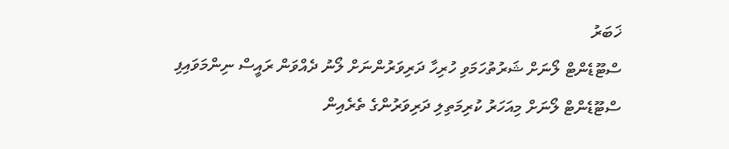ޚަބަރު
ސްޓޫޑެންޓް ލޯނަށް ޝަރުތުހަމަވި ހުރިހާ ދަރިވަރުންނަށް ލޯނު ދެއްވަން ރައީސް ނިންމަވައިފި
ސްޓޫޑެންޓް ލޯނަށް މިއަހަރު ކުރިމަތިލި ދަރިވަރުންގެ ތެރެއިން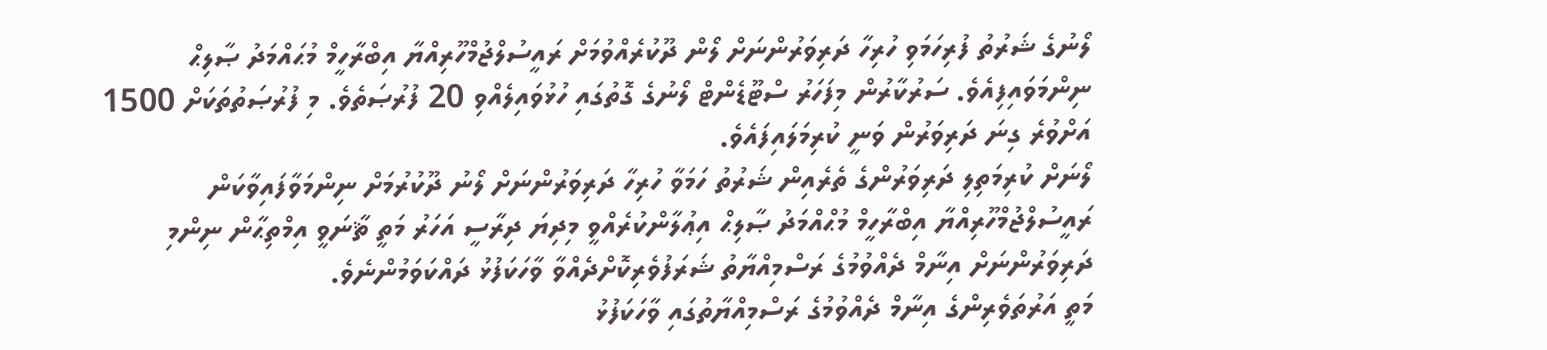ލޯނުގެ ޝަރުތު ފުރިހަމަވި ހުރިހާ ދަރިވަރުންނަށް ލޯން ދޫކުރެއްވުމަށް ރައީސުލްޖުމްހޫރިއްޔާ އިބްރާހީމް މުޙައްމަދު ޞާލިޙް ނިންމަވައިފިއެވެ. ސަރުކާރުން މިފަހަރު ސްޓޫޑެންޓް ލޯނުގެ ގޮތުގައި ހުޅުވައިލެއްވި 20 ފުރުޞަތެވެ. މި ފުރުޞަތުތަކަށް 1500 އަށްވުރެ ގިނަ ދަރިވަރުން ވަނީ ކުރިމަލައިފައެވެ.
ލޯނަށް ކުރިމަތިލި ދަރިވަރުންގެ ތެރެއިން ޝަރުތު ހަމަވާ ހުރިހާ ދަރިވަރުންނަށް ލޯނު ދޫކުރުމަށް ނިންމަވާފައިވާކަން ރައީސުލްޖުމްހޫރިއްޔާ އިބްރާހީމް މުޙްއްމަދު ޞާލިޙް އިޢުލާންކުރެއްވީ މިދިޔަ ދިރާސީ އަހަރު މަތީ ޘާނަވީ އިމްތިޙާން ނިންމި ދަރިވަރުންނަށް އިނާމް ދެއްވުމުގެ ރަސްމިއްޔާތު ޝަރަފުވެރިކޮށްދެއްވާ ވާހަކަފުޅު ދައްކަވަމުންނެވެ.
މަތީ އަރުތަވެރިންގެ އިނާމް ދެއްވުމުގެ ރަސްމިއްޔާތުގައި ވާހަކަފުޅު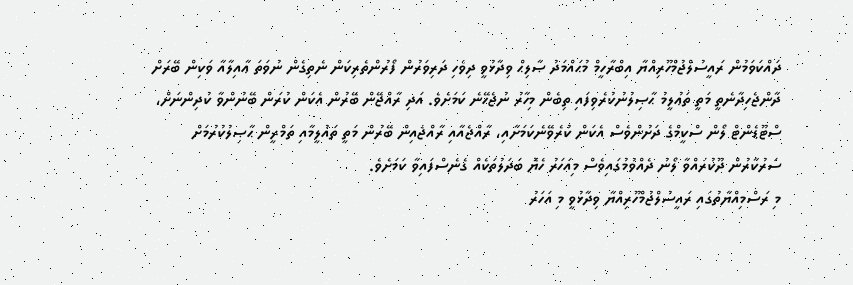ދައްކަވަމުން ރައީސުލްޖުމްހޫރިއްޔާ އިބްރާހީމް މުޙައްމަދު ޞާލިޙް ވިދާޅުވީ ދިވެހި ދަރިވަރުން ފޯރުންތެރިކަން ނެތިގެން ނުވަތަ ޢާއިލާއާ ވަކިން ބޭރަށް ދާންޖެހިދާނެތީ މަތީ ތަޢުލީމު ޙާޞިލުނުކުރެވިފައި ތިބެން މިހާރު ނުޖެހޭނެ ކަމަށެވެ. އަދި ރާއްޖޭން ބޭރުން އެކަން ކުރަން ބޭނުންވާ ކުދިންނަށް، ސްޓޫޑެންޓް ލޯން ސްކީމްގެ ދަށުންވެސް އެކަން ކުރެވޭނެކަމަށާއި، ރާއްޖެއާއި ރާއްޖެއިން ބޭރުން މަތީ ތައުލީމާއި ތަމްރީން ޙާޞިލުކުރުމަށް ސަރުކާރުން ދޫކުރައްވާ ލޯނު ދެއްވުމުގައިވެސް މިއަހަރު ހެޔޮ ބަދަލުތަކެއް ގެނެސްފައިވާ ކަމަށެވެ.
މި ރަސްމިއްޔާތުގައި ރައީސުލްޖުމްހޫރިއްޔާ ވިދާޅުވީ މި އަހަރު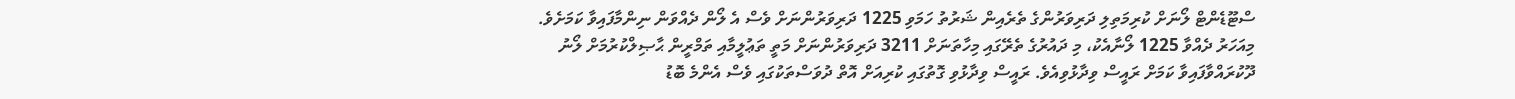ސްޓޫޑެންޓް ލޯނަށް ކުރިމަތިލި ދަރިވަރުންގެ ތެރެއިން ޝަރުތު ހަމަވި 1225 ދަރިވަރުންނަށް ވެސް އެ ލޯން ދެއްވަން ނިންމާފައިވާ ކަމަށެވެ. މިއަހަރު ދެއްވާ 1225 ލޯނާއެކު، މި ދައުރުގެ ތެރޭގައި މިހާތަނަށް 3211 ދަރިވަރުންނަށް މަތީ ތަޢުލީމާއި ތަމްރީން ޙާޞިލްކުރުމަށް ލޯނު ދޫކުރައްވާފައިވާ ކަމަށް ރައީސް ވިދާޅުވިއެވެ. ރައީސް ވިދާޅުވި ގޮތުގައި ކުރިއަށް އޮތް ދުވަސްތަކުގައި ވެސް އެންމެ ބޮޑު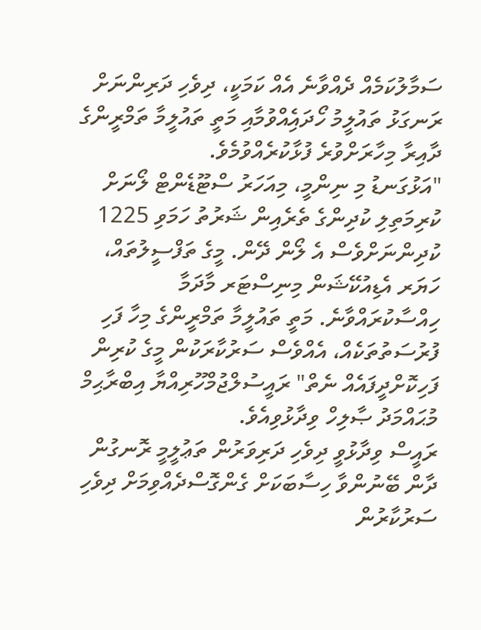ސަމާލުކަމެއް ދެއްވާނެ އެއް ކަމަކީ، ދިވެހި ދަރިންނަށް ރަނގަޅު ތައުލީމު ހޯދައިެއްވުމާއި މަތީ ތައުލީމާ ތަމްރީންގެ ދާއިރާ މިހާރަށްވުރެ ފުޅާކުރެއްވުމެވެ.
"އަޅުގަނޑު މި ނިންމީ، މިއަހަރު ސްޓޫޑެންޓް ލޯނަށް ކުރިމަތިލި ކުދިންގެ ތެރެއިން ޝަރުތު ހަމަވި 1225 ކުދިންނަށްވެސް އެ ލޯން ދޭން. މީގެ ތަފްސީލުތައް، ހަޔަރ އެޑިއުކޭޝަން މިނިސްޓަރ މާދަމާ ހިއްސާކުރައްވާނެ. މަތީ ތައުލީމާ ތަމްރީންގެ މިހާ ފަހި ފުރުސަތުތަކެއް، އެއްވެސް ސަރުކާރަކުން މީގެ ކުރިން ފަހިކޮށްދީފައެއް ނެތް" ރައީސުލްޖުމްހޫރިއްޔާ އިބްރާޙިމް މުޙައްމަދު ޞާލިހް ވިދާޅުވިއެވެ.
ރައީސް ވިދާޅުވީ ދިވެހި ދަރިވަރުން ތަޢުލީމީ ރޮނގުން ދާން ބޭނުންވާ ހިސާބަކަށް ގެންގޮސްދެއްވިމަށް ދިވެހި ސަރުކާރުން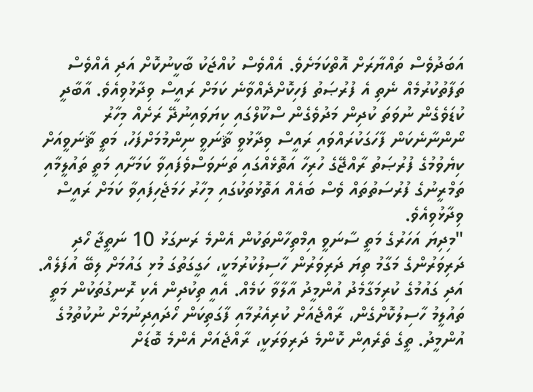އަބަދުވެސް ތައްޔާރަށް އޮތްކަމަށެވެ. އެއްވެސް ކުއްޖަކު ބާކީނުކޮށް އަދި އެއްވެސް ތަފާތުކުރުމެއް ނެތި އެ ފުރުޞަތު ފަހިކޮށްދެއްވާނެ ކަމަށް ރައީސް ވިދާޅުވިއެވެ. އާބާދީ ކުޑަވެގެން ނުވަތަ ކުދިން މަދުވެގެން ސްކޫލްގައި ކިޔަވައިނުދޭ ރަށެއް މިހާރު ނޯންނާނެކަން ފާހަގަކުރައްވައި ރައީސް ވިދާޅުވީ ޘާނަވީ ނިންމުމަށްފަހު، މަތީ ޘާނަވީއަށް ކިޔެވުމުގެ ފުރުޞަތު ރާއްޖޭގެ ހުރިހާ އަތޮޅެއްގައި ތަނަވަސްވެފައިވާ ކަމަށާއި މަތީ ތައުލީމާއި ތަމްރީނުގެ ފުރުސަތުތައް ވެސް ބައެއް އަތޮޅުތަކުގައި މިހާރު ހަމަޖެހިފައިވާ ކަމަށް ރައީސް ވިދާޅުވިއެވެ.
"މިދިޔަ އަހަރުގެ މަތީ ސާނަވީ އިމްތިހާންތަކުން އެންމެ ރަނގަޅު 10 ނަތީޖާ ހޯދި ދަރިވަރުންގެ މަގާމު ތިޔަ ދަރިވަރުން ހާސިލުކުރުމަކީ، ހަގީގަތުގަ މުޅި ގައުމަށް ލިބޭ އުފަލެއް. އަދި ގައުމުގެ ކުރިމަގާމެދު އުންމީދު އާލާވާ ކަމެއް. އެއީ ތިކުދިން އެކި ރޮނގުތަކުން މަތީ ތައުލީމު ހާސިލުކޮށްގެން، ރާއްޖެއަށް ކުރިއެރުމާއި ފާގަތިކަން ހޯދައިދިނުމަށް ނުކުތުމުގެ އުންމީދު. ތީގެ ތެރެއިން ކޮންމެ ދަރިވަރަކީ، ރާއްޖެއަށް އެންމެ ބޮޑަށް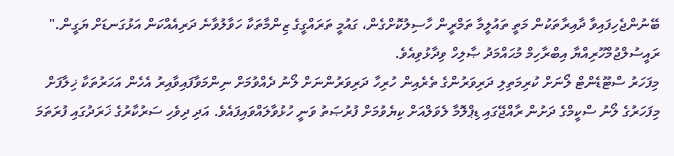ބޭނުންޖެހިފައިވާ ދާއިރާތަކުން މަތީ ތައުލީމާ ތަމްރީން ހާސިލުކޮށްގެން، ގައުމީ ތަރައްގީގެ ޒިންމާތަކާ ހަވާލުވާނެ ދަރިއެއްކަން އަޅުގަނޑަށް ޔަގީން." ރައީސުލްޖުމްހޫރިއްޔާ އިބްރާހިމް މުޙައްމަދު ޞާލިހް ވިދާޅުވިއެވެ.
މިފަހަރު ސްޓޫޑެންޓް ލޯނަށް ކުރިމަތިލި ދަރިވަރުންގެ ތެރެއިން ހުރިހާ ދަރިވަރުންނަށް ލޯނު ދެއްވުމަށް ނިންމަވާފައިވާއިރު އެހެން އަހަރުތަކާ ޚިލާފަށް މިފަހަރުގެ ލޯނު ސްކީމްގެ ދަށުން ރާއްޖޭގައި ޑިޕްލޮމާ ލެވަލްއަށް ކިޔެވުމަށް ފުރުޞަތު ވަނީ ހުޅުވާލައްވައިފައެވެ. އަދި ދިވެހި ސަރުކާރުގެ ޚަރަދުގައި ފުރަތަމަ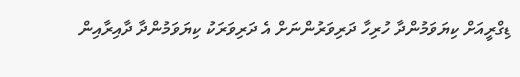ޑިގްރީއަށް ކިޔަވަމުންދާ ހުރިހާ ދަރިވަރުންނަށް އެ ދަރިވަރަކު ކިޔަވަމުންދާ ދާއިރާއިން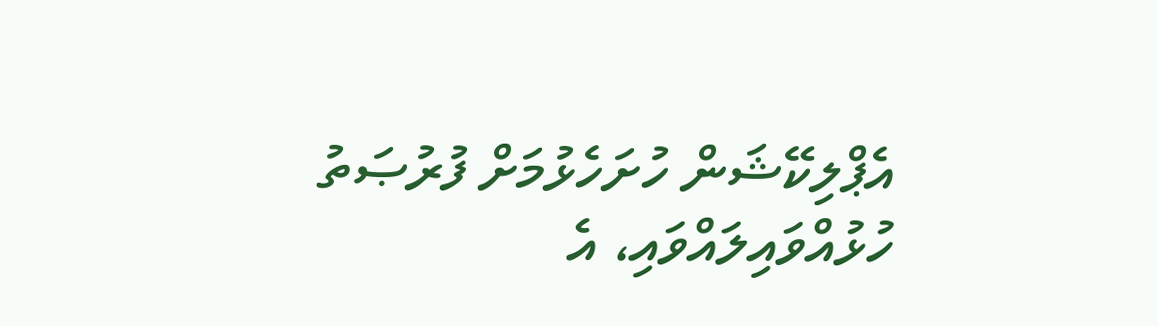އެޕްލިކޭޝަން ހުށަހެޅުމަށް ފުރުޞަތު ހުޅުއްވައިލައްވައި، އެ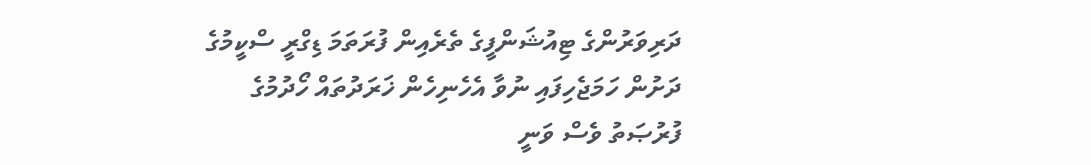ދަރިވަރުންގެ ޓިއުޝަންފީގެ ތެރެއިން ފުރަތަމަ ޑިގްރީ ސްކީމުގެ ދަށުން ހަމަޖެހިފައި ނުވާ އެހެނިހެން ޚަރަދުތައް ހޯދުމުގެ ފުރުޞަތު ވެސް ވަނީ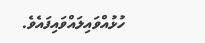ހުޅުއްވައިލައްވައިފައެވެ.